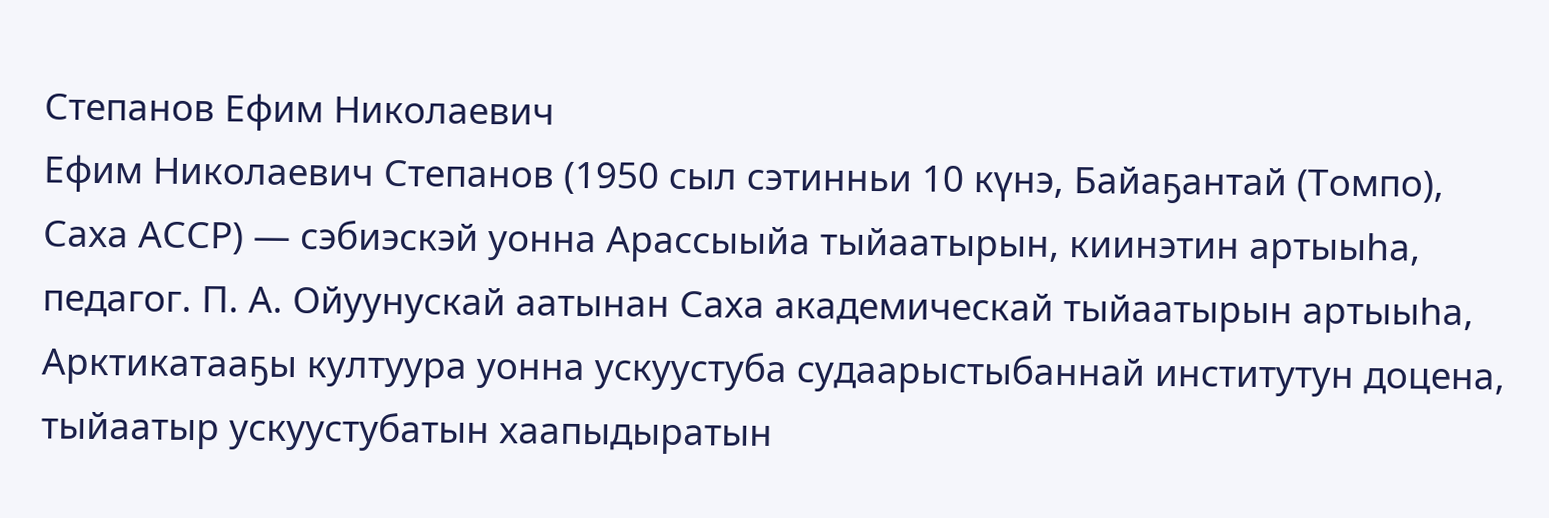Степанов Ефим Николаевич
Ефим Николаевич Степанов (1950 сыл сэтинньи 10 күнэ, Байаҕантай (Томпо), Саха АССР) — сэбиэскэй уонна Арассыыйа тыйаатырын, киинэтин артыыһа, педагог. П. А. Ойуунускай аатынан Саха академическай тыйаатырын артыыһа, Арктикатааҕы култуура уонна ускуустуба судаарыстыбаннай институтун доцена, тыйаатыр ускуустубатын хаапыдыратын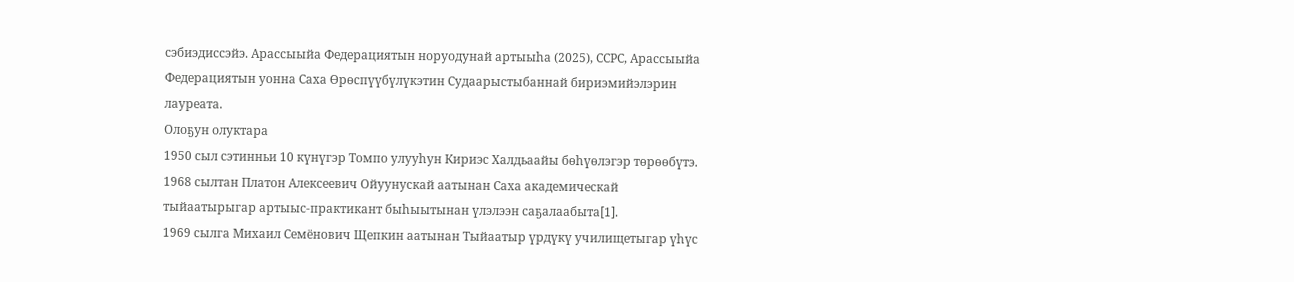сэбиэдиссэйэ. Арассыыйа Федерациятын норуодунай артыыһа (2025), ССРС, Арассыыйа Федерациятын уонна Саха Өрөспүүбүлүкэтин Судаарыстыбаннай бириэмийэлэрин лауреата.
Олоҕун олуктара
1950 сыл сэтинньи 10 күнүгэр Томпо улууһун Кириэс Халдьаайы бөһүөлэгэр төрөөбүтэ. 1968 сылтан Платон Алексеевич Ойуунускай аатынан Саха академическай тыйаатырыгар артыыс-практикант быһыытынан үлэлээн саҕалаабыта[1].
1969 сылга Михаил Семёнович Щепкин аатынан Тыйаатыр үрдүкү училищетыгар үһүс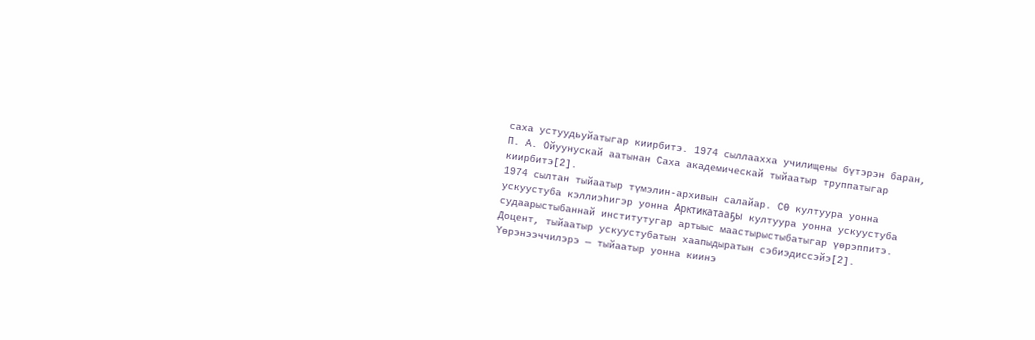саха устуудьуйатыгар киирбитэ. 1974 сыллаахха училищены бүтэрэн баран, П. А. Ойуунускай аатынан Саха академическай тыйаатыр труппатыгар киирбитэ[2].
1974 сылтан тыйаатыр түмэлин-архивын салайар. СӨ култуура уонна ускуустуба кэллиэһигэр уонна Арктикатааҕы култуура уонна ускуустуба судаарыстыбаннай институтугар артыыс маастырыстыбатыгар үөрэппитэ. Доцент, тыйаатыр ускуустубатын хаапыдыратын сэбиэдиссэйэ[2].
Үөрэнээччилэрэ — тыйаатыр уонна киинэ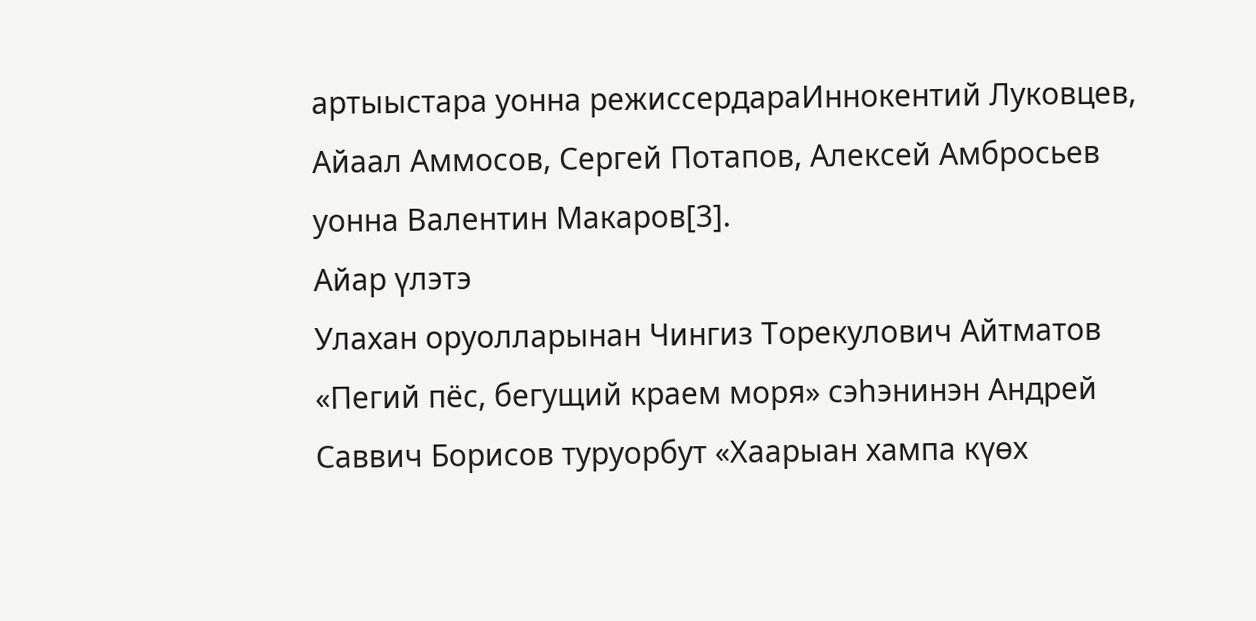артыыстара уонна режиссердараИннокентий Луковцев, Айаал Аммосов, Сергей Потапов, Алексей Амбросьев уонна Валентин Макаров[3].
Айар үлэтэ
Улахан оруолларынан Чингиз Торекулович Айтматов «Пегий пёс, бегущий краем моря» сэһэнинэн Андрей Саввич Борисов туруорбут «Хаарыан хампа күөх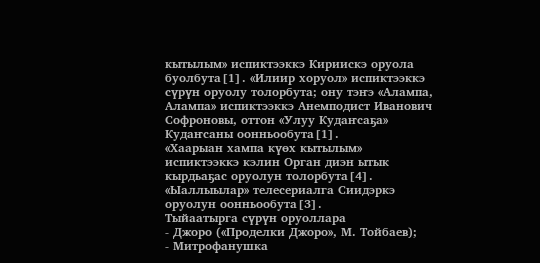кытылым» испиктээккэ Кириискэ оруола буолбута[1]. «Илиир хоруол» испиктээккэ сүрүн оруолу толорбута; ону тэҥэ «Алампа, Алампа» испиктээккэ Анемподист Иванович Софроновы, оттон «Улуу Кудаҥсаҕа» Кудаҥсаны оонньообута[1].
«Хаарыан хампа күөх кытылым» испиктээккэ кэлин Орган диэн ытык кырдьаҕас оруолун толорбута[4]. «Ыаллыылар» телесериалга Сиидэркэ оруолун оонньообута[3].
Тыйаатырга сүрүн оруоллара
- Джоро («Проделки Джоро», М. Тойбаев);
- Митрофанушка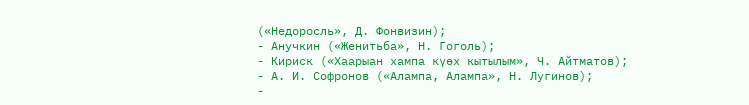(«Недоросль», Д. Фонвизин);
- Анучкин («Женитьба», Н. Гоголь);
- Кириск («Хаарыан хампа күөх кытылым», Ч. Айтматов);
- А. И. Софронов («Алампа, Алампа», Н. Лугинов);
-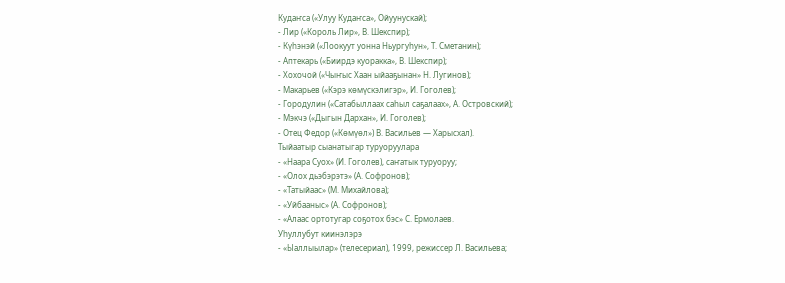Кудаҥса («Улуу Кудаҥса», Ойуунускай);
- Лир («Король Лир», В. Шекспир);
- Күһэнэй («Лоокуут уонна Ньургуһун», Т. Сметанин);
- Аптекарь («Биирдэ куоракка», В. Шекспир);
- Хохочой («Чыҥыс Хаан ыйааҕынан» Н. Лугинов);
- Макарьев («Кэрэ көмүскэлигэр», И. Гоголев);
- Городулин («Сатабыллаах саһыл саҕалаах», А. Островский);
- Мэкчэ («Дыгын Дархан», И. Гоголев);
- Отец Федор («Көмүөл») В. Васильев — Харысхал).
Тыйаатыр сыанатыгар туруоруулара
- «Наара Суох» (И. Гоголев), саҥатык туруоруу;
- «Олох дьэбэрэтэ» (А. Софронов);
- «Татыйаас» (М. Михайлова);
- «Уйбааныс» (А. Софронов);
- «Алаас ортотугар соҕотох бэс» С. Ермолаев.
Уһуллубут киинэлэрэ
- «Ыаллыылар» (телесериал), 1999, режиссер Л. Васильева;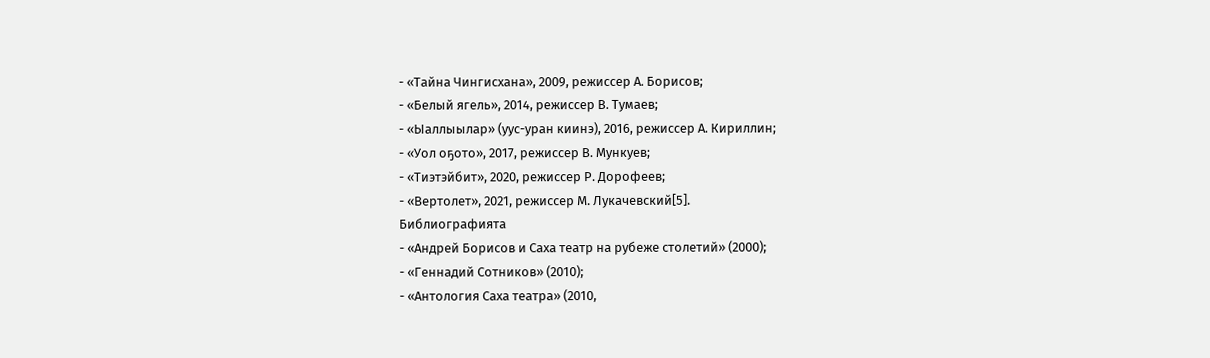- «Тайна Чингисхана», 2009, режиссер А. Борисов;
- «Белый ягель», 2014, режиссер В. Тумаев;
- «Ыаллыылар» (уус-уран киинэ), 2016, режиссер А. Кириллин;
- «Уол оҕото», 2017, режиссер В. Мункуев;
- «Тиэтэйбит», 2020, режиссер Р. Дорофеев;
- «Вертолет», 2021, режиссер М. Лукачевский[5].
Библиографията
- «Андрей Борисов и Саха театр на рубеже столетий» (2000);
- «Геннадий Сотников» (2010);
- «Антология Саха театра» (2010,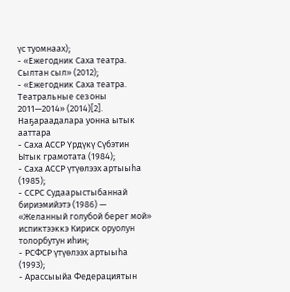үс туомнаах);
- «Ежегодник Саха театра. Сылтан сыл» (2012);
- «Ежегодник Саха театра. Театральные сезоны 2011—2014» (2014)[2].
Наҕараадалара уонна ытык ааттара
- Саха АССР Үрдүкү Сүбэтин Ытык грамотата (1984);
- Саха АССР үтүөлээх артыыһа (1985);
- ССРС Судаарыстыбаннай бириэмийэтэ (1986) — «Желанный голубой берег мой» испиктээккэ Кириск оруолун толорбутун иһин;
- РСФСР үтүөлээх артыыһа (1993);
- Арассыыйа Федерациятын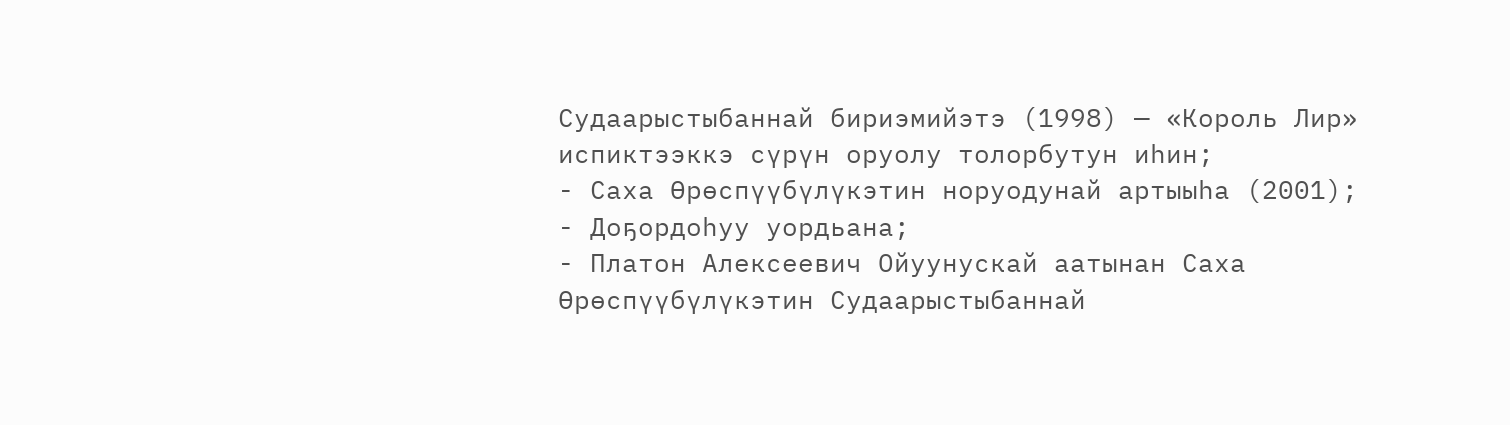Судаарыстыбаннай бириэмийэтэ (1998) — «Король Лир» испиктээккэ сүрүн оруолу толорбутун иһин;
- Саха Өрөспүүбүлүкэтин норуодунай артыыһа (2001);
- Доҕордоһуу уордьана;
- Платон Алексеевич Ойуунускай аатынан Саха Өрөспүүбүлүкэтин Судаарыстыбаннай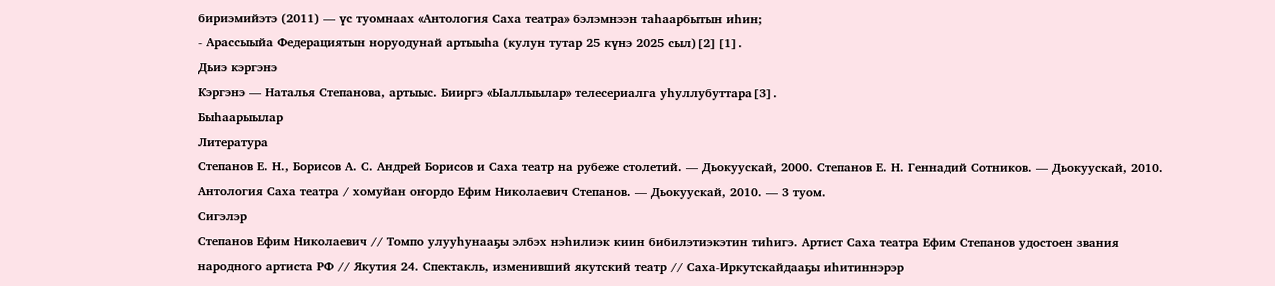бириэмийэтэ (2011) — үс туомнаах «Антология Саха театра» бэлэмнээн таһаарбытын иһин;
- Арассыыйа Федерациятын норуодунай артыыһа (кулун тутар 25 күнэ 2025 сыл)[2][1].
Дьиэ кэргэнэ
Кэргэнэ — Наталья Степанова, артыыс. Бииргэ «Ыаллыылар» телесериалга уһуллубуттара[3].
Быһаарыылар
Литература
Степанов Е. Н., Борисов А. С. Андрей Борисов и Саха театр на рубеже столетий. — Дьокуускай, 2000. Степанов Е. Н. Геннадий Сотников. — Дьокуускай, 2010. Антология Саха театра / хомуйан оҥордо Ефим Николаевич Степанов. — Дьокуускай, 2010. — 3 туом.
Сигэлэр
Степанов Ефим Николаевич // Томпо улууһунааҕы элбэх нэһилиэк киин бибилэтиэкэтин тиһигэ. Артист Саха театра Ефим Степанов удостоен звания народного артиста РФ // Якутия 24. Спектакль, изменивший якутский театр // Саха-Иркутскайдааҕы иһитиннэрэр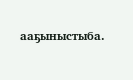ааҕыныстыба.